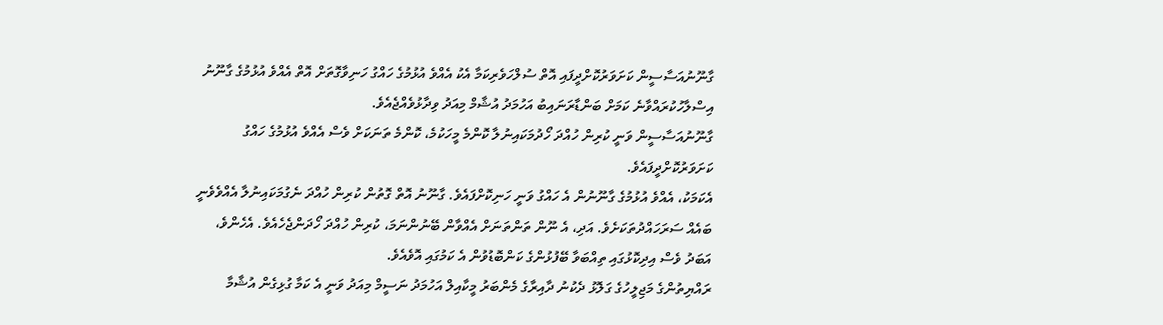ގާނޫނުއަސާސީން ކަށަވަރުކޮށްދީފައި އޮތް ސުލްހަވެރިކަމާ އެކު އެއްވެ އުޅުމުގެ ހައްގު ހަނިވާގޮތަށް އޮތް އެއްވެ އުޅުމުގެ ގާނޫނު އިސްލާހުކުރައްވާނެ ކަމަށް ބަންޑާރަނައިބު އަހުމަދު އުޝާމް މިއަދު ވިދާޅުވެއްޖެއެވެ.
ގާނޫނުއަސާސީން ވަނީ ކުރިން ހުއްދަ ހޯދުމަކައިނުލާ ކޮންމެ މީހަކުމެ، ކޮންމެ ތަނަކަށް ވެސް އެއްވެ އުޅުމުގެ ހައްގު ކަށަވަރުކޮށްދީފައެވެ.
އެކަމަކު، އެއްވެ އުޅުމުގެ ގާނޫނުން އެ ހައްގު ވަނީ ހަނިކޮށްފައެވެ. ގާނޫނު އޮތް ގޮތުން ކުރިން ހުއްދަ ނެގުމަކައިނުލާ އެއްވެވެނީ ބައެއް ސަރަހައްދުތަކަށެވެ. އަދި، އެ ނޫން ތަންތަނަށް އެއްވާން ބޭނުންނަމަ، ކުރިން ހުއްދަ ހޯދަންޖެހެއެވެ. އެހެންވެ، އަބަދު ވެސް އިދިކޮޅުގައި ތިއްބަވާ ބޭފުޅުންގެ ކަންބޮޑުވުން އެ ކަމުގައި އޮވެއެވެ.
ރައްޔިތުންގެ މަޖިލީހުގެ ގަލޮޅު ދެކުނު ދާއިރާގެ މެންބަރު މީކާއިލް އަހުމަދު ނަސީމް މިއަދު ވަނީ އެ ކަމާ ގުޅިގެން އުޝާމާ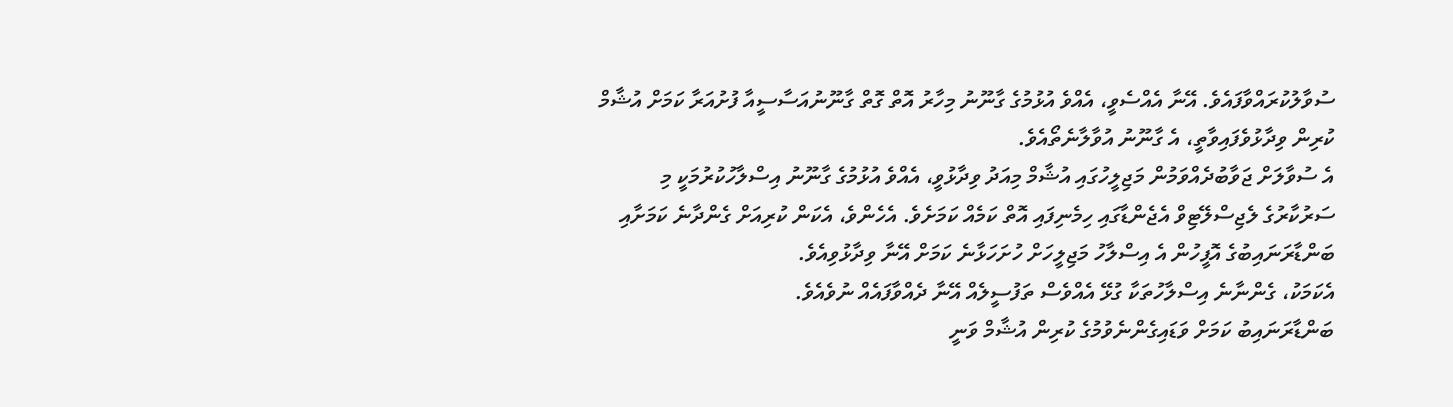ސުވާލުކުރައްވާފައެވެ. އޭނާ އެއްސެވީ، އެއްވެ އުޅުމުގެ ގާނޫނު މިހާރު އޮތް ގޮތް ގާނޫނުއަސާސީއާ ފުށުއަރާ ކަމަށް އުޝާމް ކުރިން ވިދާޅުވެފައިވާތީ، އެ ގާނޫނު އުވާލާނެތޯއެވެ.
އެ ސުވާލަށް ޖަވާބުދެއްވަމުން މަޖިލީހުގައި އުޝާމް މިއަދު ވިދާޅުވީ، އެއްވެ އުޅުމުގެ ގާނޫނު އިސްލާހުކުރުމަކީ މި ސަރުކާރުގެ ލެޖިސްލޭޓިވް އެޖެންޑާގައި ހިމެނިފައި އޮތް ކަމެއް ކަމަށެވެ. އެހެންވެ، އެކަން ކުރިއަށް ގެންދާނެ ކަމަށާއި ބަންޑާރަނައިބުގެ އޮފީހުން އެ އިސްލާހު މަޖިލީހަށް ހުށަހަޅާނެ ކަމަށް އޭނާ ވިދާޅުވިއެވެ.
އެކަމަކު، ގެންނާނެ އިސްލާހުތަކާ ގުޅޭ އެއްވެސް ތަފުސީލެއް އޭނާ ދެއްވާފައެއް ނުވެއެވެ.
ބަންޑާރަނައިބު ކަމަށް ވަޑައިގެންނެވުމުގެ ކުރިން އުޝާމް ވަނީ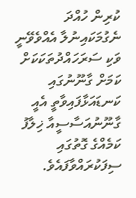ކުރިން ހުއްދަ ނެގުމަކައިނުލާ އެއްވެވޭނީ ވަކި ސަރަހައްދުތަކަކަށް ކަމަށް ގާނޫނުގައި ކަނޑައަޅާފައިވާތީ އެއީ ގާނޫނުއަސާސީއާ ޚިލާފު ކަމެއްގެ ގޮތުގައި ސިފަކުރައްވާފައެވެ.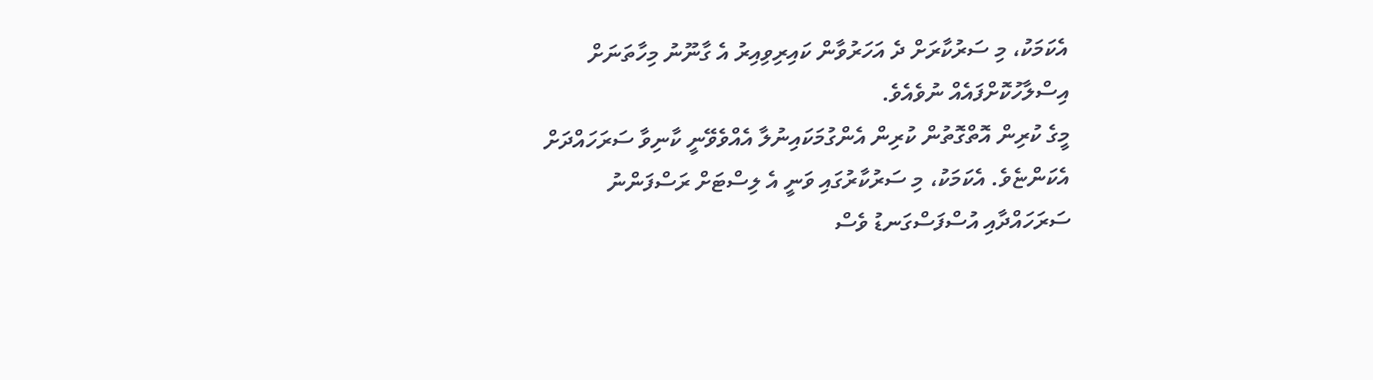އެކަމަކު، މި ސަރުކާރަށް ދެ އަހަރުވާން ކައިރިވިއިރު އެ ގާނޫނު މިހާތަނަށް އިސްލާހުކޮށްފައެއް ނުވެއެވެ.
މީގެ ކުރިން އޮތްގޮތުން ކުރިން އެންގުމަކައިނުލާ އެއްވެވޭނީ ކާނިވާ ސަރަހައްދަށް އެކަންޏެވެ. އެކަމަކު، މި ސަރުކާރުގައި ވަނީ އެ ލިސްޓަށް ރަސްފަންނު ސަރަހައްދާއި އުސްފަސްގަނޑު ވެސް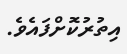އިތުރުކޮށްފައެވެ.